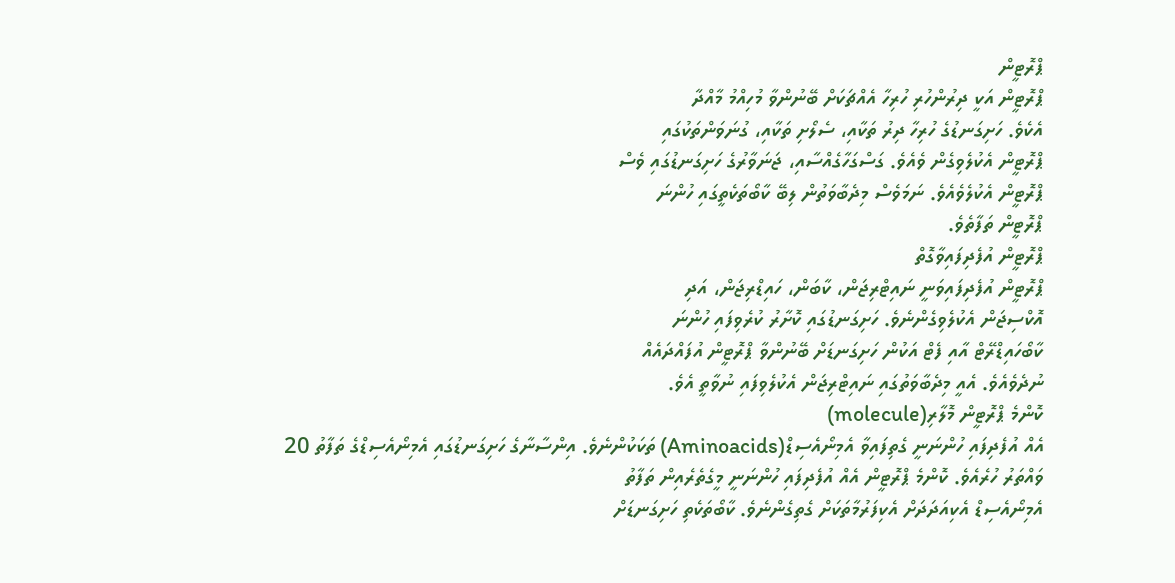ޕްރޮޓީން
ޕްރޮޓީން އަކީ ދިރުންހުރި ހުރިހާ އެއްޗަކަށް ބޭނުންވާ މުހިއްމު މާއްދާ
އެކެވެ. ހަށިގަނޑުގެ ހުރިހާ ދިރު ތަކާއި، ސެލޯށި ތަކާއި، ގުނަވަންތަކުގައި
ޕްރޮޓީން އެކުލެވިގެން ވެއެވެ. ގަސްގަހާގެއްސާއި، ޖަނަވާރުގެ ހަށިގަނޑުގައި ވެސް
ޕްރޮޓީން އެކުލެވެއެވެ. ނަމަވެސް މިދެބާވަތުން ލިބޭ ކާބޯތަކެތީގައި ހުންނަ
ޕްރޮޓީން ތަފާތެވެ.
ޕްރޮޓީން އުފެދިފައިވާގޮތް
ޕްރޮޓީން އުފެދިފައިވަނީ ނައިޓްރިޖަން، ކާބަން، ހައިޑްރިޖަން، އަދި
އޮކްސިޖަން އެކުލެވިގެންނެވެ. ހަށިގަނޑުގައި ކޮށާރު ކުރެވިފައި ހުންނަ
ކާބޯހައިޑްރޭޓް އާއި ފެޓް އަކުން ހަށިގަނޑަށް ބޭނުންވާ ޕްރޮޓީން އުފައްދައެއް
ނުދެވެއެވެ. އެއީ މިދެބާވަތުގައި ނައިޓްރިޖަން އެކުލެވިފައި ނުވާތީ އެވެ.
ކޮންމެ ޕްރޮޓީން މޮލާރި(molecule)
އެއް އުފެދިފައި ހުންނަނީ ގެތިފައިވާ އެމިނޯއެސިޑް(Aminoacids) ތަކަކުންނެވެ. އިންސާނާގެ ހަށިގަނޑުގައި އެމިނޯއެސިޑްގެ ތަފާތު 20
ވައްތަރު ހުރެއެވެ. ކޮންމެ ޕްރޮޓީން އެއް އުފެދިފައި ހުންނަނީ މީގެތެރެއިން ތަފާތު
އެމިނޯއެސިޑް އެކިއަދަދަށް އެކިފަރުމާތަކަށް ގެތިގެންނެވެ. ކާބޯތަކެތި ހަށިގަނޑަށް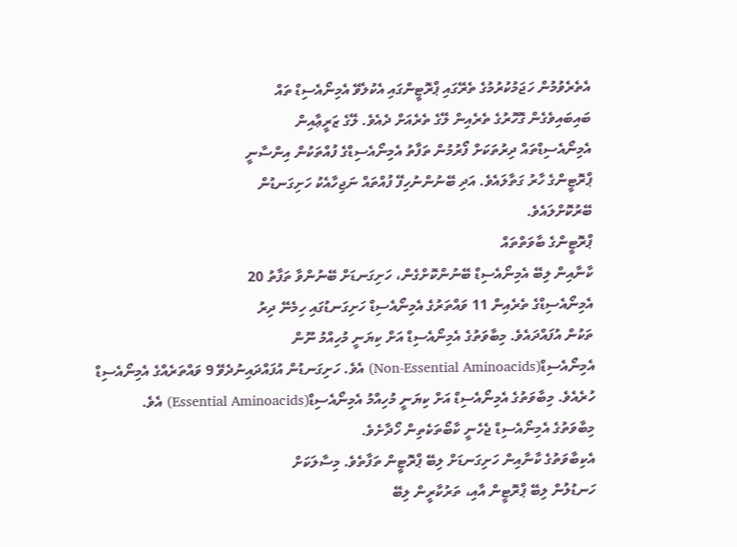އެތެރެވުމުން ހަޖަމުކުރުމުގެ ތެރޭގައި ޕްރޮޓީންގައި އެކުލެވޭ އެމިނޯއެސިޑް ތައް
ބައިބައިވެގެން ގޮހޮރުގެ ތެރެއިން ލޭގެ ތެރެއަށް ދެއެވެ. ލޭގެ ޒަރީޢާއިން
އެމިނޯއެސިޑްތައް ދިރުތަކަށް ފޯރުމުން ތަފާތު އެމިނޯއެސިޑްގެ ފުއްތަކުން އިންސާނީ
ޕްރޮޓީންގެ ހާރު ގަތާލައެވެ. އަދި ބޭނުންނުހިފޭ ފުއްތައް ނަޖިހާއެކު ހަށިގަނޑުން
ބޭރުކޮށްލައެވެ.
ޕްރޮޓީންގެ ބާވަތްތައް
ކާނާއިން ލިބޭ އެމިނޯއެސިޑް ބޭނުންކޮށްގެން، ހަށިގަނޑަށް ބޭނުންވާ ތަފާތު 20
އެމިނޯއެސިޑްގެ ތެރެއިން 11 ވައްތަރުގެ އެމިނޯއެސިޑް ހަށިގަނޑުގައި ހިމެނޭ ދިރު
ތަކުން އުފައްދައެވެ. މިބާވަތުގެ އެމިނޯއެސިޑް އަށް ކިޔަނީ މުހިއްމު ނޫން
އެމިނޯއެސިޑް(Non-Essential Aminoacids) އެވެ. ހަށިގަނޑުން އުފައްދައިނުދެވޭ 9 ވައްތަރެއްގެ އެމިނޯއެސިޑް
ހުރެއެވެ. މިބާވަތުގެ އެމިނޯއެސިޑް އަށް ކިޔަނީ މުހިއްމު އެމިނޯއެސިޑް(Essential Aminoacids) އެވެ.
މިބާވަތުގެ އެމިނޯއެސިޑް ޖެހެނީ ކާބޯތަކެތިން ހޯދާށެވެ.
އެކިބާވަތުގެ ކާނާއިން ހަށިގަނޑަށް ލިބޭ ޕްރޮޓީން ތަފާތެވެ. މިސާލަކަށް
ހަނޑުލުން ލިބޭ ޕްރޮޓީން އާއި، ތަރުކާރީން ލިބޭ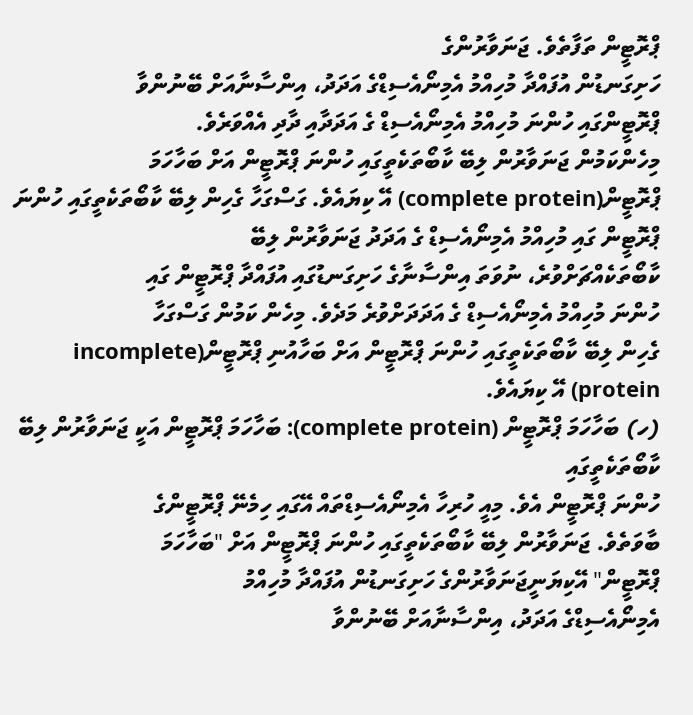ޕްރޮޓީން ތަފާތެވެ. ޖަނަވާރުންގެ
ހަށިގަނޑުން އުފައްދާ މުހިއްމު އެމިނޯއެސިޑްގެ އަދަދު، އިންސާނާއަށް ބޭނުންވާ
ޕްރޮޓީންގައި ހުންނަ މުހިއްމު އެމިނޯއެސިޑް ގެ އަދަދާއި ދާދި އެއްވަރެވެ.
މިހެންކަމުން ޖަނަވާރުން ލިބޭ ކާބޯތަކެތީގައި ހުންނަ ޕްރޮޓީން އަށް ބަހާހަމަ
ޕްރޮޓީން(complete protein) އޭ ކިޔައެވެ. ގަސްގަހާ ގެހިން ލިބޭ ކާބޯތަކެތީގައި ހުންނަ
ޕްރޮޓީން ގައި މުހިއްމު އެމިނޯއެސިޑް ގެ އަދަދު ޖަނަވާރުން ލިބޭ
ކާބޯތަކެއްޗަށްވުރެ، ނުވަތަ އިންސާނާގެ ހަށިގަނޑުގައި އުފައްދާ ޕްރޮޓީން ގައި
ހުންނަ މުހިއްމު އެމިނޯއެސިޑް ގެ އަދަދަށްވުރެ މަދެވެ. މިހެން ކަމުން ގަސްގަހާ
ގެހިން ލިބޭ ކާބޯތަކެތީގައި ހުންނަ ޕްރޮޓީން އަށް ބަހާއުނި ޕްރޮޓީން(incomplete protein) އޭ ކިޔައެވެ.
(ހ) ބަހާހަމަ ޕްރޮޓީން (complete protein): ބަހާހަމަ ޕްރޮޓީން އަކީ ޖަނަވާރުން ލިބޭ ކާބޯތަކެތީގައި
ހުންނަ ޕްރޮޓީން އެވެ. މިއީ ހުރިހާ އެމިނޯއެސިޑްތައް އޭގައި ހިމެނޭ ޕްރޮޓީންގެ
ބާވަތެވެ. ޖަނަވާރުން ލިބޭ ކާބޯތަކެތީގައި ހުންނަ ޕްރޮޓީން އަށް "ބަހާހަމަ
ޕްރޮޓީން" އޭކިޔަނީޖަނަވާރުންގެ ހަށިގަނޑުން އުފައްދާ މުހިއްމު
އެމިނޯއެސިޑްގެ އަދަދު، އިންސާނާއަށް ބޭނުންވާ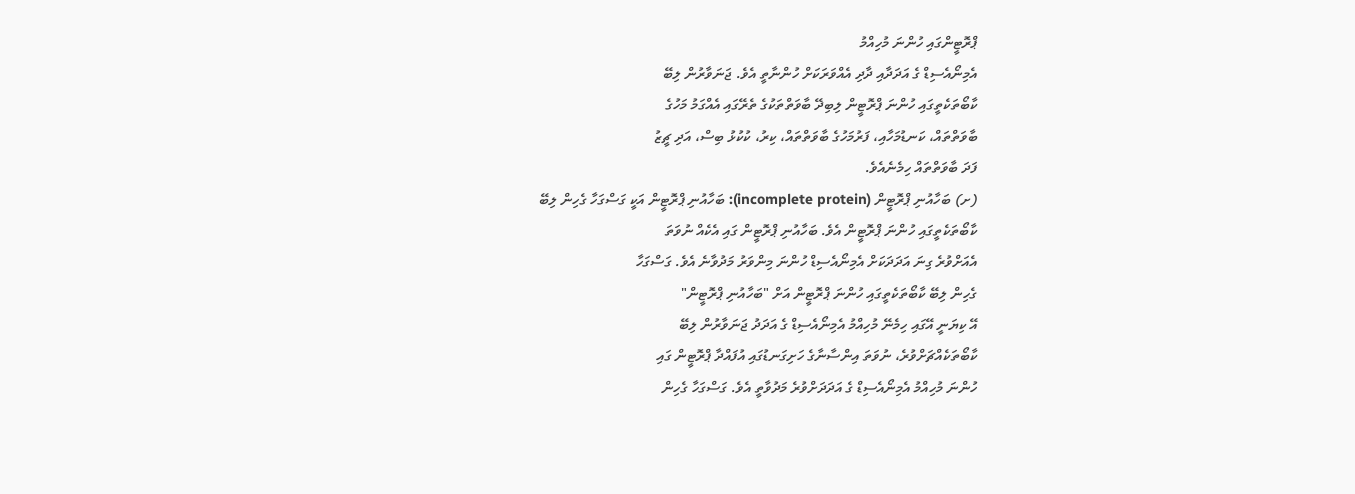ޕްރޮޓީންގައި ހުންނަ މުހިއްމު
އެމިނޯއެސިޑް ގެ އަދަދާއި ދާދި އެއްވަރަކަށް ހުންނާތީ އެވެ. ޖަނަވާރުން ލިބޭ
ކާބޯތަކެތީގައި ހުންނަ ޕްރޮޓީން ލިބިދޭ ބާވަތްތަކުގެ ތެރޭގައި އެއްގަމު މަހުގެ
ބާވަތްތައް، ކަނޑުމަހާއި، ފަރުމަހުގެ ބާވަތްތައް، ކިރު، ކުކުޅު ބިސް، އަދި ޗީޒު
ފަދަ ބާވަތްތައް ހިމެނެއެވެ.
(ށ) ބަހާއުނި ޕްރޮޓީން (incomplete protein): ބަހާއުނި ޕްރޮޓީން އަކީ ގަސްގަހާ ގެހިން ލިބޭ
ކާބޯތަކެތީގައި ހުންނަ ޕްރޮޓީން އެވެ. ބަހާއުނި ޕްރޮޓީން ގައި އެކެއް ނުވަތަ
އެއަށްވުރެ ގިނަ އަދަދަކަށް އެމިނޯއެސިޑް ހުންނަ މިންވަރު މަދުވާނެ އެވެ. ގަސްގަހާ
ގެހިން ލިބޭ ކާބޯތަކެތީގައި ހުންނަ ޕްރޮޓީން އަށް "ބަހާއުނި ޕްރޮޓީން"
އޭ ކިޔަނީ އޭގައި ހިމެނޭ މުހިއްމު އެމިނޯއެސިޑް ގެ އަދަދު ޖަނަވާރުން ލިބޭ
ކާބޯތަކެއްޗަށްވުރެ، ނުވަތަ އިންސާނާގެ ހަށިގަނޑުގައި އުފައްދާ ޕްރޮޓީން ގައި
ހުންނަ މުހިއްމު އެމިނޯއެސިޑް ގެ އަދަދަށްވުރެ މަދުވާތީ އެވެ. ގަސްގަހާ ގެހިން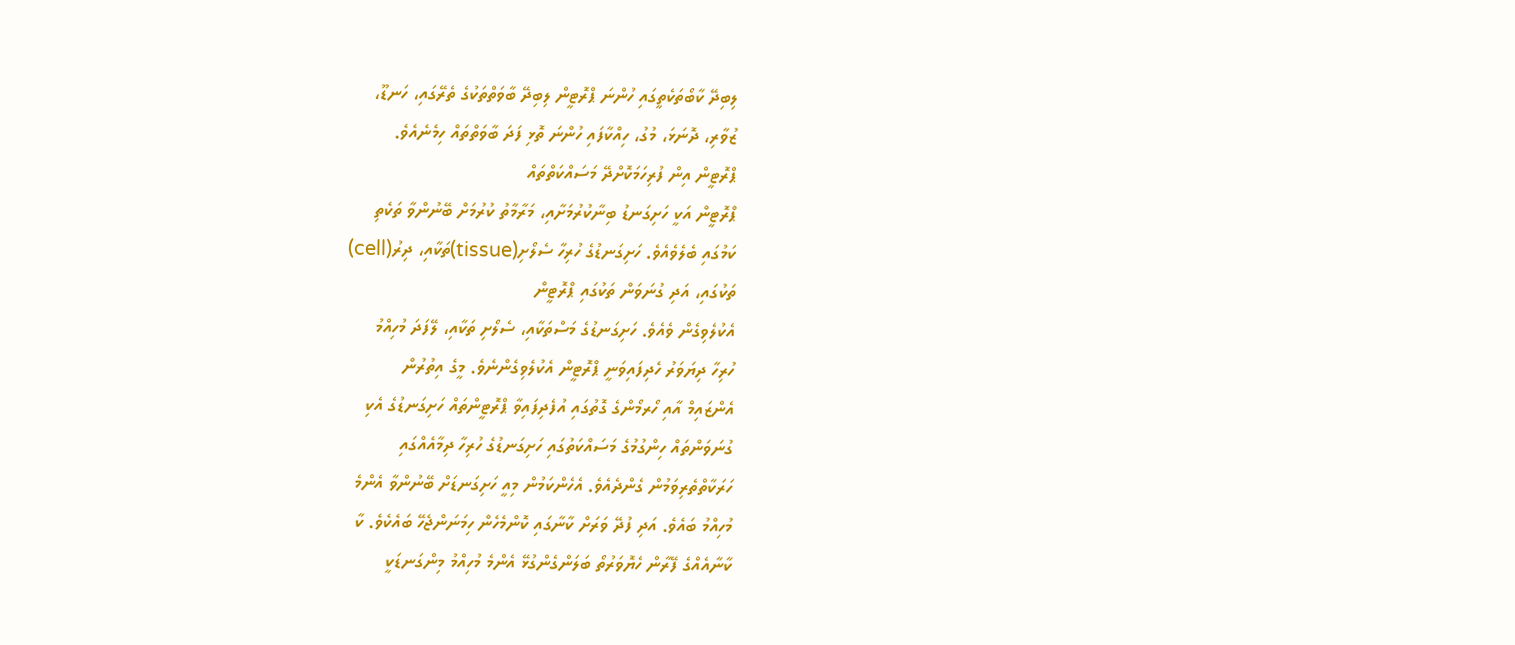ލިބިދޭ ކާބޯތަކެތީގައި ހުންނަ ޕްރޮޓީން ލިބިދޭ ބާވަތްތަކުގެ ތެރޭގައި، ހަނޑޫ،
ޒުވާރި، ދޮނަޅަ، މުގު، ހިއްކާފައި ހުންނަ ތޮޅި ފަދަ ބާވަތްތައް ހިމެނެއެވެ.
ޕްރޮޓީން އިން ފުރިހަމަކޮށްދޭ މަސައްކަތްތައް
ޕްރޮޓީން އަކީ ހަށިގަނޑު ބިނާކުރުމަށާއި، މަރާމާތު ކުރުމަށް ބޭނުންވާ ތަކެތި
ކަމުގައި ބެލެވެއެވެ. ހަށިގަނޑުގެ ހުރިހާ ސެލޯށި(tissue)ތަކާއި، ދިރު(cell)
ތަކުގައި، އަދި ގުނަވަން ތަކުގައި ޕްރޮޓީން
އެކުލެވިގެން ވެއެވެ. ހަށިގަނޑުގެ މަސްތަކާއި، ސެލޯށި ތަކާއި، ލޭފަދަ މުހިއްމު
ހުރިހާ ދިޔަވަރު ހެދިފައިވަނީ ޕްރޮޓީން އެކުލެވިގެންނެވެ. މީގެ އިތުރުން
އެންޒައިމް އާއި ހޯރމޯންގެ ގޮތުގައި އުފެދިފައިވާ ޕްރޮޓީންތައް ހަށިގަނޑުގެ އެކި
ގުނަވަންތައް ހިންގުމުގެ މަސައްކަތުގައި ހަށިގަނޑުގެ ހުރިހާ ދިމާއެއްގައި
ހަރަކާތްތެރިވަމުން ގެންދެއެވެ. އެހެންކަމުން މިއީ ހަށިގަނޑަށް ބޭނުންވާ އެންމެ
މުހިއްމު ބައެވެ. އަދި ފުދޭ ވަރަށް ކާނާގައި ކޮންމެހެން ހިމަނަންޖެހޭ ބައެކެވެ. ކާ
ކާނާއެއްގެ ފޭރާން ހެޔޮވަރުތޯ ބަލަންގެންގުޅޭ އެންމެ މުހިއްމު މިންގަނޑަކީ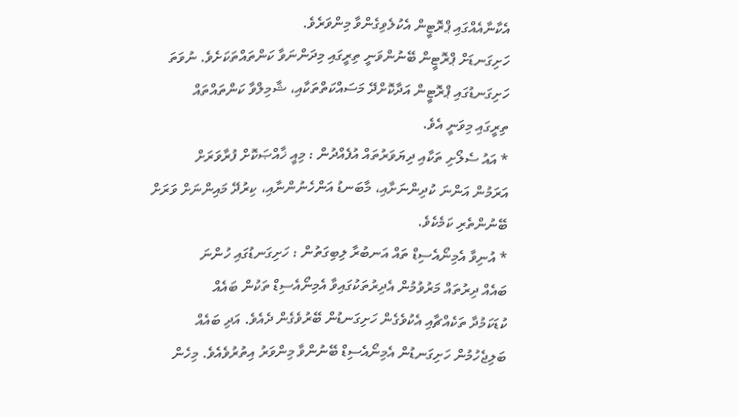އެކާނާއެއްގައި ޕްރޮޓީން އެކުލެވިގެންވާ މިންވަރެވެ.
ހަށިގަނޑަށް ޕްރޮޓީން ބޭނުންވަނީ ތިރީގައި މިދަންނަވާ ކަންތައްތަކަށެވެ. ނުވަތަ
ހަށިގަނޑުގައި ޕްރޮޓީން އަދާކޮށްދޭ މަސައްކަތްތަކާއި، ޝާމިލްވާ ކަންތައްތައް
ތިރީގައި މިވަނީ އެވެ.
* އައު ސެލޯށި ތަކާއި ދިޔަވަރުތައް އުފެއްދުން : މިއީ ޚާއްޞަކޮށް ފުރާވަރަށް
އަރަމުން އަންނަ ކުދިންނަށާއި، މާބަނޑު އަންހެނުންނާއި، ކިރުދޭ މައިންނަށް ވަރަށް
ބޭނުންތެރި ކަމެކެވެ.
* އުނިވާ އެމިނޯއެސިޑް ތައް އަނބުރާ ލިބިގަތުން : ހަށިގަނޑުގައި ހުންނަ
ބައެއް ދިރުތައް މަރުވުމުން އެދިރުތަކުގައިވާ އެމިނޯއެސިޑް ތަކުން ބައެއް
ކުޑަކަމުދާ ތަކެއްޗާއި އެކުވެގެން ހަށިގަނޑުން ބޭރުވެގެން ދެއެވެ. އަދި ބައެއް
ބަލިޖެހުމުން ހަށިގަނޑުން އެމިނޯއެސިޑް ބޭނުންވާ މިންވަރު އިތުރުވެއެވެ. މިހެން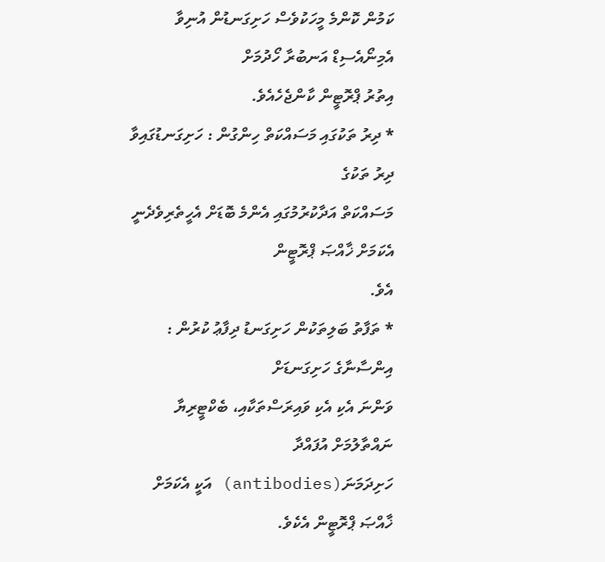ކަމުން ކޮންމެ މީހަކުވެސް ހަށިގަނޑުން އުނިވާ އެމިނޯއެސިޑް އަނބުރާ ހޯދުމަށް
އިތުރު ޕްރޮޓީން ކާންޖެހެއެވެ.
* ދިރު ތަކުގައި މަސައްކަތް ހިންގުން : ހަށިގަނޑުގައިވާ ދިރު ތަކުގެ
މަސައްކަތް އަދާކުރުމުގައި އެންމެ ބޮޑަށް އެހީތެރިވެދެނީ އެކަމަށް ޚާއްޞަ ޕްރޮޓީން
އެވެ.
* ތަފާތު ބަލިތަކުން ހަށިގަނޑު ދިފާޢު ކުރުން : އިންސާނާގެ ހަށިގަނޑަށް
ވަންނަ އެކި އެކި ވައިރަސްތަކާއި، ބެކްޓީރިޔާ ނައްތާލުމަށް އުފައްދާ ހަށިދަމަނަ(antibodies) އަކީ އެކަމަށް
ޚާއްޞަ ޕްރޮޓީން އެކެވެ.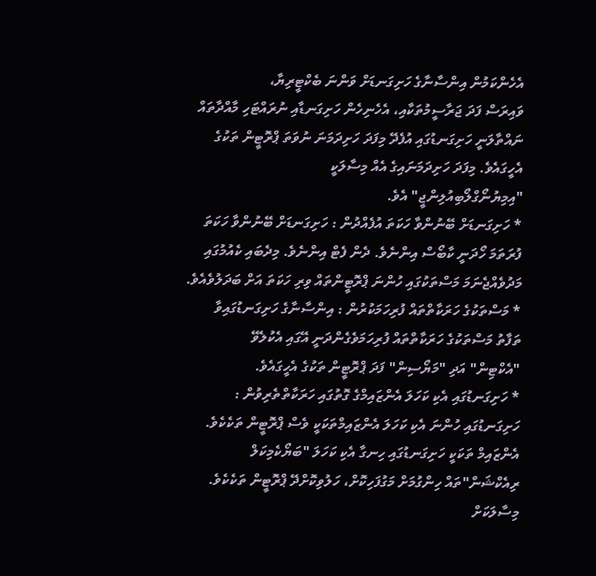އެހެންކަމުން އިންސާނާގެ ހަށިގަނޑަށް ވަންނަ ބެކްޓީރިޔާ،
ވައިރަސް ފަދަ ޖަރާސީމުތަކާއި، އެހެނިހެން ހަށިގަނޑާއި ނުރައްޓަހި މާއްދާތައް
ނައްތާލަނީ ހަށިގަނޑުގައި އުފެދޭ މިފަދަ ހަށިދަމަނަ ނުވަތަ ޕްރޮޓީން ތަކުގެ
އެހީގައެވެ. މިފަދަ ހަށިދަމަނައިގެ އެއް މިސާލަކީ
"އިމިޔުނޯގްލޯބިއުލިންޖީ" އެވެ.
* ހަށިގަނޑަށް ބޭނުންވާ ހަކަތަ އުފެއްދުން : ހަށިގަނޑަށް ބޭނުންވާ ހަކަތަ
ފުރަތަމަ ހޯދަނީ ކާބޯސް އިންނެވެ. ދެން ފެޓް އިންނެވެ. މިދެބައި ކެއުމުގައި
މަދުވެއްޖެނަމަ މަސްތަކުގައި ހުންނަ ޕްރޮޓީންތައް ވިރި ހަކަތަ އަށް ބަދަލުވެއެވެ.
* މަސްތަކުގެ ހަރަކާތްތައް ފުރިހަމަކުރުން : އިންސާނާގެ ހަށިގަނޑުގައިވާ
ތަފާތު މަސްތަކުގެ ހަރަކާތްތައް ފުރިހަމަވެގެންދަނީ އޭގައި އެކުލެވޭ
"އެކްޓިން" އަދި "މަޔޯސިން" ފަދަ ޕްރޮޓީން ތަކުގެ އެހީގައެވެ.
* ހަށިގަނޑުގައި އެކި ކަހަލަ އެންޒައިމްގެ ގޮތުގައި ހަރަކާތްތެރިވުން :
ހަށިގަނޑުގައި ހުންނަ އެކި ކަހަލަ އެންޒައިމްތަކަކީ ވެސް ޕްރޮޓީން ތަކެކެވެ.
އެންޒައިމް ތަކަކީ ހަށިގަނޑުގައި ހިނގާ އެކި ކަހަލަ "ބަޔޯކެމިކަލް
ރިއެކްޝަން"ތައް ހިންގުމަށް މަގުފަހިކޮށް، ހަލުވިކޮށްދޭ ޕްރޮޓީން ތަކެކެވެ. މިސާލަކަށް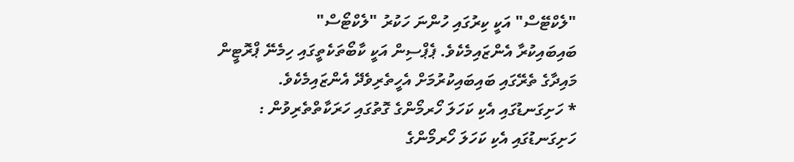"ލެކްޓޭސް" އަކީ ކިރުގައި ހުންނަ ހަކުރު "ލެކްޓޯސް"
ބައިބައިކުރާ އެންޒައިމެކެވެ. ޕެޕްސިން އަކީ ކާބޯތަކެތީގައި ހިމެނޭ ޕްރޮޓީން
މައިދާގެ ތެރޭގައި ބައިބައިކުރުމަށް އެހީތެރިވެދޭ އެންޒައިމެކެވެ.
* ހަށިގަނޑުގައި އެކި ކަހަލަ ހޯރމޯންގެ ގޮތުގައި ހަރަކާތްތެރިވުން :
ހަށިގަނޑުގައި އެކި ކަހަލަ ހޯރމޯންގެ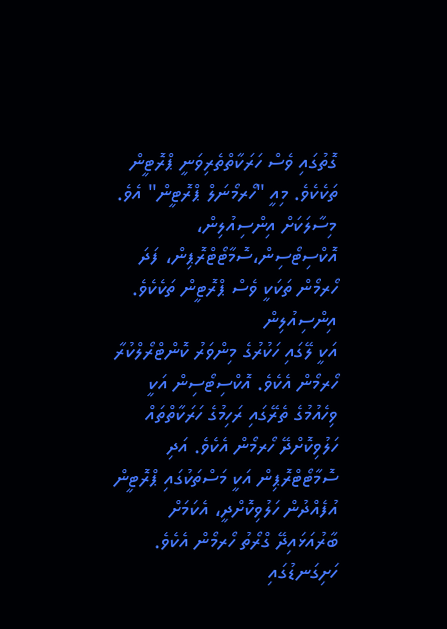ގޮތުގައި ވެސް ހަރަކާތްތެރިވަނީ ޕްރޮޓީން
ތަކެކެވެ. މިއީ "ހޯރމޯނަލް ޕްރޮޓީން" އެވެ. މިސާލަކަށް އިންސިއުލިން،
އޮކްސިޓޯސިން،ސޮމާޓޯޓްރޮޕިން، ފަދަ ހޯރމޯން ތަކަކީ ވެސް ޕްރޮޓީން ތަކެކެވެ. އިންސިއުލިން
އަކީ ލޭގައި ހަކުރުގެ މިންވަރު ކޮންޓްރޯލްކުރާ ހޯރމޯން އެކެވެ. އޮކްސިޓޯސިން އަކީ
ވިހެއުމުގެ ތެރޭގައި ރަހިމުގެ ހަރަކާތްތައް ހަލުވިކޮށްދޭ ހޯރމޯން އެކެވެ. އަދި
ސޮމާޓޯޓްރޮޕިން އަކީ މަސްތަކުގައި ޕްރޮޓީން އުފެއްދުން ހަލުވިކޮށްދީ، އެކަމަށް
ބާރުއަޅައިދޭ ގްރޯތު ހޯރމޯން އެކެވެ.
ހަށިގަނޑުގައި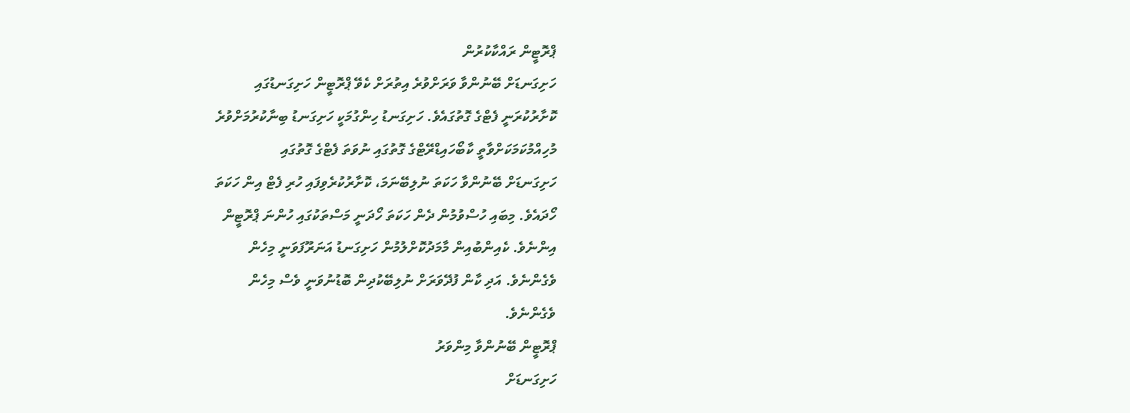ޕްރޮޓީން ރައްކާކުރުން
ހަށިގަނޑަށް ބޭނުންވާ ވަރަށްވުރެ އިތުރަށް ކެވޭ ޕްރޮޓީން ހަށިގަނޑުގައި
ކޮށާރުކުރަނީ ފެޓްގެ ގޮތުގައެވެ. ހަށިގަނޑު ހިންގުމަކީ ހަށިގަނޑު ބިނާކުރުމަށްވުރެ
މުހިއްމުކަމަކަށްވާތީ ކާބޯހައިޑްރޭޓްގެ ގޮތުގައި ނުވަތަ ފެޓްގެ ގޮތުގައި
ހަށިގަނޑަށް ބޭނުންވާ ހަކަތަ ނުލިބޭނަމަ، ކޮށާރުކުރެވިފައި ހުރި ފެޓް އިން ހަކަތަ
ހޯދައެވެ. މިބައި ހުސްވުމުން ދެން ހަކަތަ ހޯދަނީ މަސްތަކުގައި ހުންނަ ޕްރޮޓީން
އިންނެވެ. ކެއިންބުއިން މާމަދުކޮށްލުމުން ހަށިގަނޑު އަނަރޫފަވަނީ މިހެން
ވެގެންނެވެ. އަދި ކާން ފުދޭވަރަށް ނުލިބޭކުދިން ބޮޑުނުވަނީ ވެސް މިހެން
ވެގެންނެވެ.
ޕްރޮޓީން ބޭނުންވާ މިންވަރު
ހަށިގަނޑަށް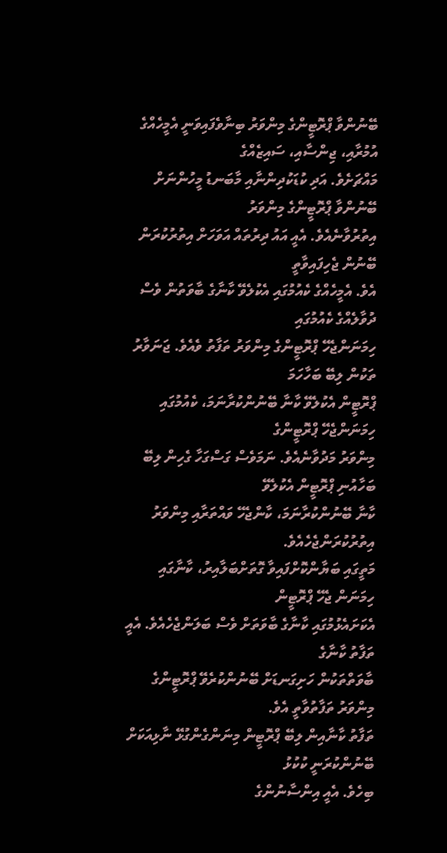ބޭނުންވާ ޕްރޮޓީންގެ މިންވަރު ބިނާވެފައިވަނީ އެމީހެއްގެ
އުމުރާއި، ޖިންސާއި، ސައިޒެއްގެ
މައްޗަށެވެ. އަދި ކުޑަކުދިންނާއި މާބަނޑު މީހުންނަށް ބޭނުންވާ ޕްރޮޓީންގެ މިންވަރު
އިތުރުވާނެއެވެ. އެއީ އައު ދިރުތައް އަވަހަށް އިތުރުކުރަން ބޭނުން ޖެހިފައިވާތީ
އެވެ. އެމީހެއްގެ ކެއުމުގައި އެކުލެވޭ ކާނާގެ ބާވަތުން ވެސް ދުވާލެއްގެ ކެއުމުގައި
ހިމަނަންޖެހޭ ޕްރޮޓީންގެ މިންވަރު ތަފާތު ވެއެވެ. ޖަނަވާރު ތަކުން ލިބޭ ބަހާހަމަ
ޕްރޮޓީން އެކުލެވޭ ކާނާ ބޭނުންކުރާނަމަ، ކެއުމުގައި ހިމަނަންޖެހޭ ޕްރޮޓީންގެ
މިންވަރު މަދުވާނެއެވެ. ނަމަވެސް ގަސްގަހާ ގެހިން ލިބޭ ބަހާއުނި ޕްރޮޓީން އެކުލެވޭ
ކާނާ ބޭނުންކުރާނަމަ، ކާންޖެހޭ ވައްތަރާއި މިންވަރު އިތުރުކުރަންޖެހެއެވެ.
މަތީގައި ބަޔާންކޮށްފައިވާ ގޮތަށްބަލާއިރު، ކާނާގައި ހިމަނަން ޖެހޭ ޕްރޮޓީން
އެކަށައެޅުމުގައި ކާނާގެ ބާވަތަށް ވެސް ބަލަންޖެހެއެވެ. އެއީ ތަފާތު ކާނާގެ
ބާވަތްތަކުން ހަށިގަނޑަށް ބޭނުންކުރެވޭ ޕްރޮޓީންގެ މިންވަރު ތަފާތުވާތީ އެވެ.
ތަފާތު ކާނާއިން ލިބޭ ޕްރޮޓީން މިނަންގެންގުޅޭ ނާޅިއަކަށް ބޭނުންކުރަނީ ކުކުޅު
ބިހެވެ. އެއީ އިންސާނުންގެ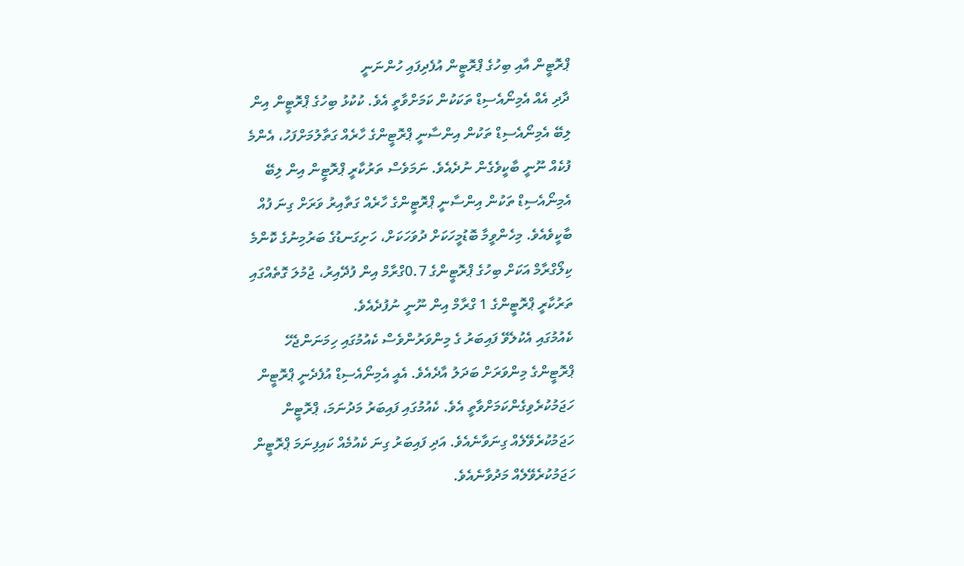ޕްރޮޓީން އާއި ބިހުގެ ޕްރޮޓީން އުފެދިފައި ހުންނަނީ
ދާދި އެއް އެމިނޯއެސިޑް ތަކަކުން ކަމަށްވާތީ އެވެ. ކުކުޅު ބިހުގެ ޕްރޮޓީން އިން
ލިބޭ އެމިނޯއެސިޑް ތަކުން އިންސާނީ ޕްރޮޓީންގެ ހާރެއް ގަތާލުމަށްފަހު، އެންމެ
ފުކެއް ނޫނީ ބާކީވެގެން ނުދެއެވެ. ނަމަވެސް ތަރުކާރީ ޕްރޮޓީން އިން ލިބޭ
އެމިނޯއެސިޑް ތަކުން އިންސާނީ ޕްރޮޓީންގެ ހާރެއް ގަތާއިރު ވަރަށް ގިނަ ފުއް
ބާކީވެއެވެ. މިހެންވީމާ ބޮޑުމީހަކަށް ދުވަހަކަށް، ހަށިގަނޑުގެ ބަރުމިނުގެ ކޮންމެ
ކިލޯގްރާމް އަކަށް ބިހުގެ ޕްރޮޓީންގެ 0.7ގްރާމް އިން ފުދޭއިރު، ޖުމުލަ ގޮތެއްގައި
ތަރުކާރީ ޕްރޮޓީންގެ 1 ގްރާމް އިން ނޫނީ ނުފުދެއެވެ.
ކެއުމުގައި އެކުލެވޭ ފައިބަރު ގެ މިންވަރުންވެސް ކެއުމުގައި ހިމަނަންޖެހޭ
ޕްރޮޓީންގެ މިންވަރަށް ބަދަލު އާދެއެވެ. އެއީ އެމިނޯއެސިޑް އުފެދެނީ ޕްރޮޓީން
ހަޖަމުކުރެވިގެންކަމަށްވާތީ އެވެ. ކެއުމުގައި ފައިބަރު މަދުނަމަ، ޕްރޮޓީން
ހަޖަމުކުރެވޭލެއް ގިނަވާނެއެވެ. އަދި ފައިބަރު ގިނަ ކެއުމެއް ކައިފިނަމަ ޕްރޮޓީން
ހަޖަމުކުރެވޭލެއް މަދުވާނެއެވެ.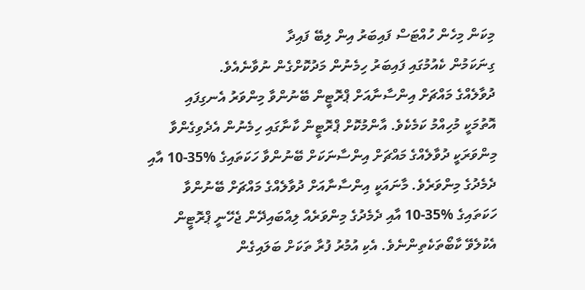މިކަން މިހެން ހުއްޓަސް ފައިބަރު އިން ލިބޭ ފައިދާ
ގިނަކަމުން ކެއުމުގައި ފައިބަރު ހިމެނުން މަދުކޮށްގެން ނުވާނެއެވެ.
ދުވާލެއްގެ މައްޗަށް އިންސާނާއަށް ޕްރޮޓީން ބޭނުންވާ މިންވަރު އެނގިފައި
އޮތުމަކީ މުހިއްމު ކަމެކެވެ. އާންމުކޮށް ޕްރޮޓީން ކާނާގައި ހިމެނުން އެދެވިގެންވާ
މިންވަރަކީ ދުވާލެއްގެ މައްޗަށް އިންސާނަކަށް ބޭނުންވާ ހަކަތައިގެ %35-10 އާއި
ދެމެދުގެ މިންވަރެވެ. މާނައަކީ އިންސާނާއަށް ދުވާލެއްގެ މައްޗަށް ބޭނުންވާ
ހަކަތައިގެ %35-10 އާއި ދެމެދުގެ މިންވަރެއް ލިއްބައިދޭން ޖެހޭނީ ޕްރޮޓީން
އެކުލެވޭ ކާބޯތަކެތިންނެވެ. އެކި އުމުރު ފުރާ ތަކަށް ބަލައިގެން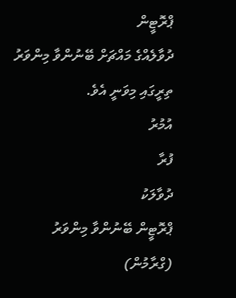ޕްރޮޓީން
ދުވާލެއްގެ މައްޗަށް ބޭނުންވާ މިންވަރު ތިރީގައި މިވަނީ އެވެ.
އުމުރު
ފުރާ
ދުވާލަކު
ޕްރޮޓީން ބޭނުންވާ މިންވަރު (ގްރާމުން)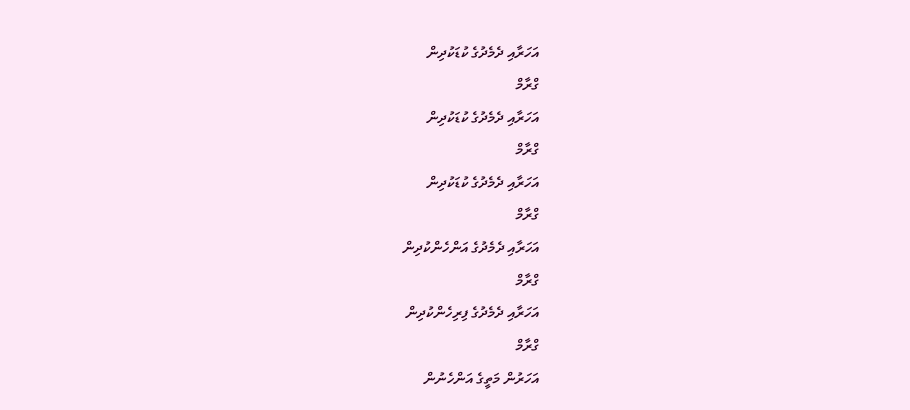އަހަރާއި ދެމެދުގެ ކުޑަކުދިން
ގްރާމް
އަހަރާއި ދެމެދުގެ ކުޑަކުދިން
ގްރާމް
އަހަރާއި ދެމެދުގެ ކުޑަކުދިން
ގްރާމް
އަހަރާއި ދެމެދުގެ އަންހެންކުދިން
ގްރާމް
އަހަރާއި ދެމެދުގެ ފިރިހެންކުދިން
ގްރާމް
އަހަރުން މަތީގެ އަންހެނުން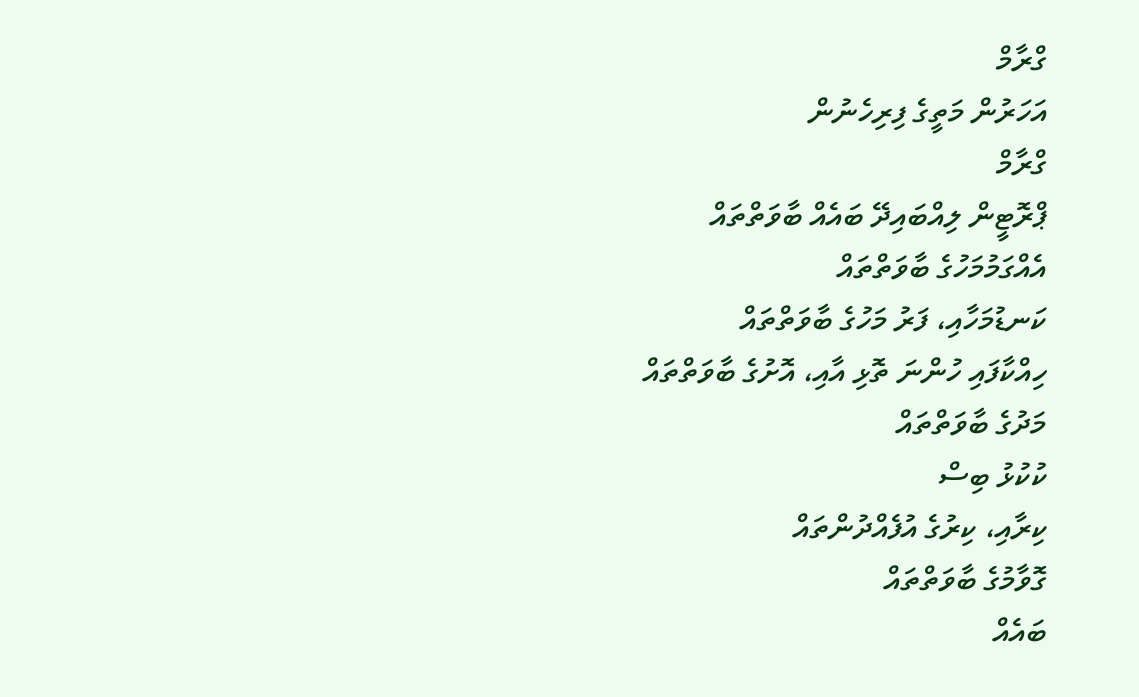ގްރާމް
އަހަރުން މަތީގެ ފިރިހެނުން
ގްރާމް
ޕްރޮޓީން ލިއްބައިދޭ ބައެއް ބާވަތްތައް
އެއްގަމުމަހުގެ ބާވަތްތައް
ކަނޑުމަހާއި، ފަރު މަހުގެ ބާވަތްތައް
ހިއްކާފައި ހުންނަ ތޮޅި އާއި، އޮށުގެ ބާވަތްތައް
މަދުގެ ބާވަތްތައް
ކުކުޅު ބިސް
ކިރާއި، ކިރުގެ އުފެއްދުންތައް
ގޮވާމުގެ ބާވަތްތައް
ބައެއް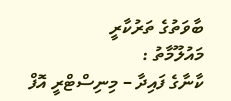ބާވަތުގެ ތަރުކާރީ
މައުލޫމާތު :
ކާނާގެ ފައިދާ – މިނިސްޓްރީ އޮފް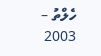ހެލްތު – 2003